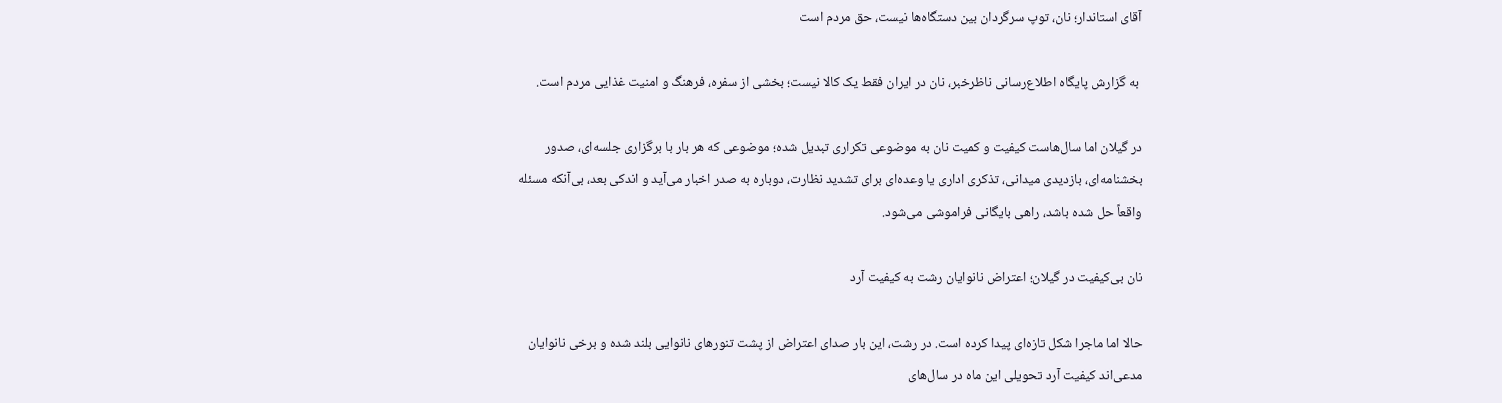آقای استاندار؛ نان، توپ سرگردان بین دستگاه‌ها نیست، حق مردم است

 به گزارش پایگاه اطلاع‌رسانی ناظرخبر، نان در ایران فقط یک کالا نیست؛ بخشی از سفره، فرهنگ و امنیت غذایی مردم است.

در گیلان اما سال‌هاست کیفیت و کمیت نان به موضوعی تکراری تبدیل شده؛ موضوعی که هر بار با برگزاری جلسه‌ای، صدور بخشنامه‌ای، بازدیدی میدانی، تذکری اداری یا وعده‌ای برای تشدید نظارت، دوباره به صدر اخبار می‌آید و اندکی بعد، بی‌آنکه مسئله واقعاً حل شده باشد، راهی بایگانی فراموشی می‌شود.

نان بی‌کیفیت در گیلان؛ اعتراض نانوایان رشت به کیفیت آرد

حالا اما ماجرا شکل تازه‌ای پیدا کرده است. در رشت، این بار صدای اعتراض از پشت تنورهای نانوایی بلند شده و برخی نانوایان مدعی‌اند کیفیت آرد تحویلی این ماه در سال‌های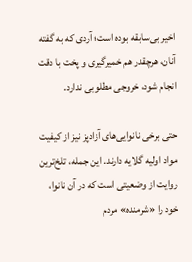اخیر بی‌سابقه بوده است؛ آردی که به گفته آنان، هرچقدر هم خمیرگیری و پخت با دقت انجام شود، خروجی مطلوبی ندارد.

حتی برخی نانوایی‌های آزادپز نیز از کیفیت مواد اولیه گلایه دارند. این جمله، تلخ‌ترین روایت از وضعیتی است که در آن نانوا، خود را «شرمنده» مردم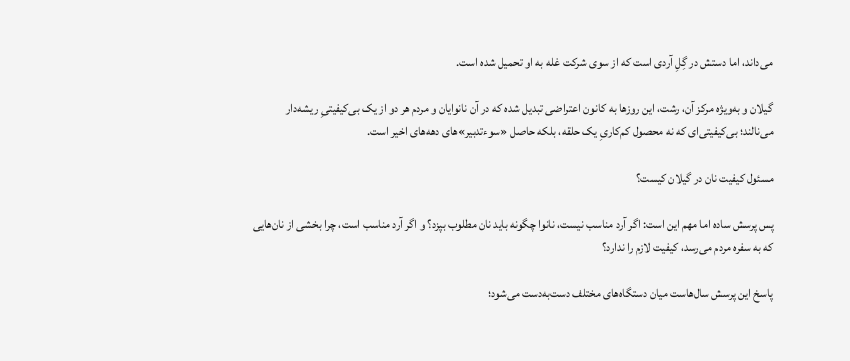می‌داند، اما دستش در گِلِ آردی است که از سوی شرکت غله به او تحمیل شده است.

گیلان و به‌ویژه مرکز آن، رشت، این روزها به کانون اعتراضی تبدیل شده که در آن نانوایان و مردم هر دو از یک بی‌کیفیتیِ ریشه‌دار می‌نالند؛ بی‌کیفیتی‌ای که نه محصول کم‌کاریِ یک حلقه، بلکه حاصل «سوءتدبیر»های دهه‌های اخیر است.

مسئول کیفیت نان در گیلان کیست؟

پس پرسش ساده اما مهم این است: اگر آرد مناسب نیست، نانوا چگونه باید نان مطلوب بپزد؟ و اگر آرد مناسب است، چرا بخشی از نان‌هایی که به سفره مردم می‌رسد، کیفیت لازم را ندارد؟

پاسخ این پرسش سال‌هاست میان دستگاه‌های مختلف دست‌به‌دست می‌شود؛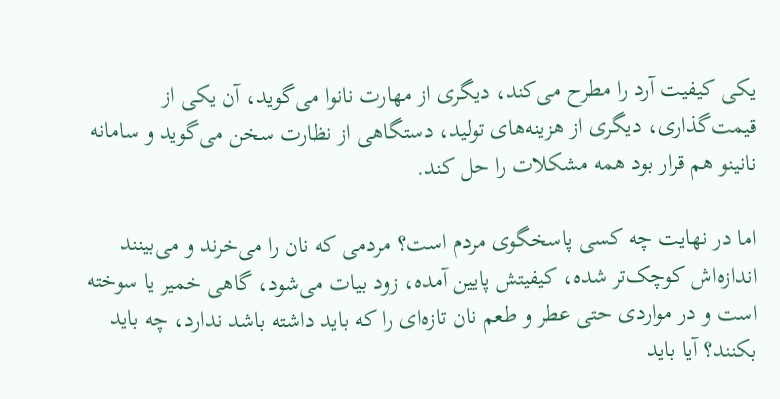یکی کیفیت آرد را مطرح می‌کند، دیگری از مهارت نانوا می‌گوید، آن یکی از قیمت‌گذاری، دیگری از هزینه‌های تولید، دستگاهی از نظارت سخن می‌گوید و سامانه نانینو هم قرار بود همه مشکلات را حل کند.

اما در نهایت چه کسی پاسخگوی مردم است؟ مردمی که نان را می‌خرند و می‌بینند اندازه‌اش کوچک‌تر شده، کیفیتش پایین آمده، زود بیات می‌شود، گاهی خمیر یا سوخته است و در مواردی حتی عطر و طعم نان تازه‌ای را که باید داشته باشد ندارد، چه باید بکنند؟ آیا باید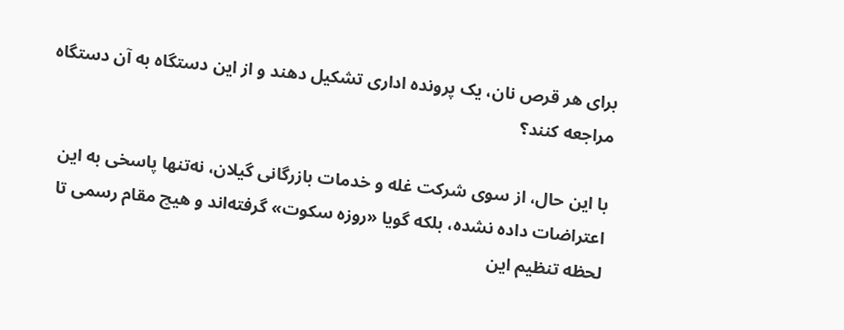برای هر قرص نان، یک پرونده اداری تشکیل دهند و از این دستگاه به آن دستگاه مراجعه کنند؟

با این حال، از سوی شرکت غله و خدمات بازرگانی گیلان، نه‌تنها پاسخی به این اعتراضات داده نشده، بلکه گویا «روزه سکوت» گرفته‌اند و هیچ مقام رسمی تا لحظه تنظیم این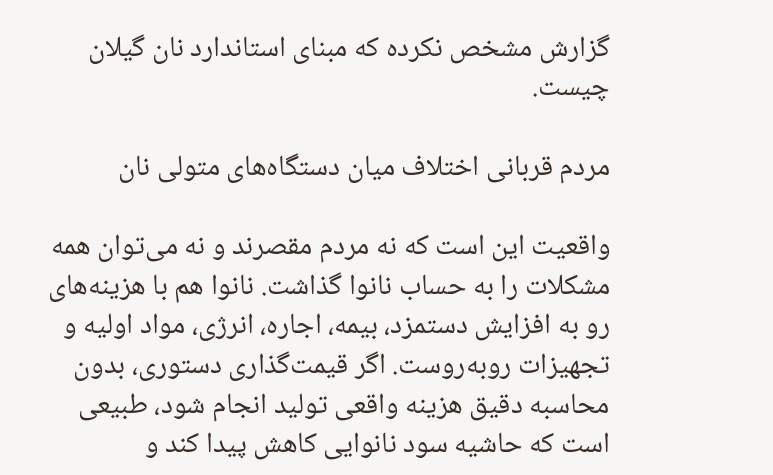گزارش مشخص نکرده که مبنای استاندارد نان گیلان چیست.

مردم قربانی اختلاف میان دستگاه‌های متولی نان

واقعیت این است که نه مردم مقصرند و نه می‌توان همه مشکلات را به حساب نانوا گذاشت. نانوا هم با هزینه‌های رو به افزایش دستمزد، بیمه، اجاره، انرژی، مواد اولیه و تجهیزات روبه‌روست. اگر قیمت‌گذاری دستوری، بدون محاسبه دقیق هزینه واقعی تولید انجام شود، طبیعی است که حاشیه سود نانوایی کاهش پیدا کند و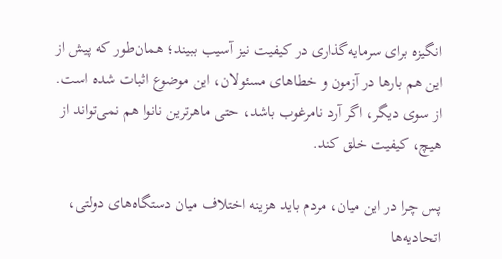انگیزه برای سرمایه‌گذاری در کیفیت نیز آسیب ببیند؛ همان‌طور که پیش از این هم بارها در آزمون و خطاهای مسئولان، این موضوع اثبات شده است. از سوی دیگر، اگر آرد نامرغوب باشد، حتی ماهرترین نانوا هم نمی‌تواند از هیچ، کیفیت خلق کند.

پس چرا در این میان، مردم باید هزینه اختلاف میان دستگاه‌های دولتی، اتحادیه‌ها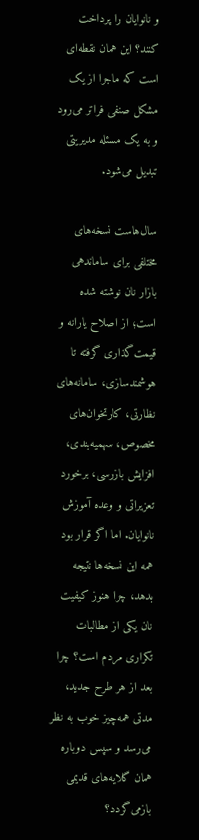و نانوایان را پرداخت کنند؟ این همان نقطه‌ای است که ماجرا از یک مشکل صنفی فراتر می‌رود و به یک مسئله مدیریتی تبدیل می‌شود.

سال‌هاست نسخه‌های مختلفی برای ساماندهی بازار نان نوشته شده است؛ از اصلاح یارانه و قیمت‌گذاری گرفته تا هوشمندسازی، سامانه‌های نظارتی، کارتخوان‌های مخصوص، سهمیه‌بندی، افزایش بازرسی، برخورد تعزیراتی و وعده آموزش نانوایان. اما اگر قرار بود همه این نسخه‌ها نتیجه بدهد، چرا هنوز کیفیت نان یکی از مطالبات تکراری مردم است؟ چرا بعد از هر طرح جدید، مدتی همه‌چیز خوب به نظر می‌رسد و سپس دوباره همان گلایه‌های قدیمی بازمی‌گردد؟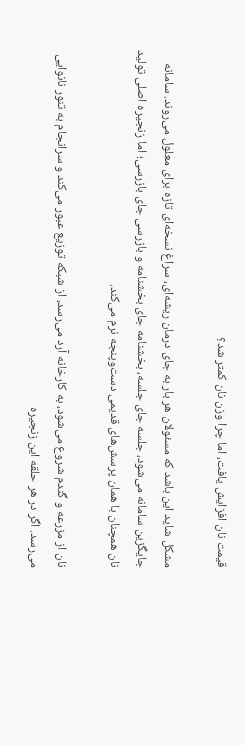قیمت نان افزایش یافت، اما چرا وزن نان کمتر شد؟

مشکل شاید این باشد که مسئولان هر بار به جای درمان ریشه‌ای، سراغ نسخه‌ای تازه برای معلول می‌روند. سامانه جایگزین سامانه می‌شود، جلسه جای جلسه، بخشنامه جای بخشنامه و بازرسی جای بازرسی؛ اما زنجیره اصلی تولید نان همچنان با همان پرسش‌های قدیمی دست‌وپنجه نرم می‌کند.

نان از مزرعه و گندم شروع می‌شود، به کارخانه آرد می‌رسد، از شبکه توزیع عبور می‌کند و سرانجام به تنور نانوایی می‌رسد. اگر در هر حلقه این زنجیره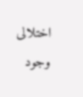اختلالی وجود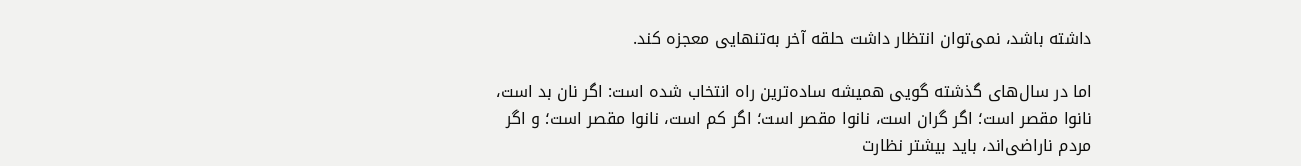داشته باشد، نمی‌توان انتظار داشت حلقه آخر به‌تنهایی معجزه کند.

اما در سال‌های گذشته گویی همیشه ساده‌ترین راه انتخاب شده است: اگر نان بد است، نانوا مقصر است؛ اگر گران است، نانوا مقصر است؛ اگر کم است، نانوا مقصر است؛ و اگر مردم ناراضی‌اند، باید بیشتر نظارت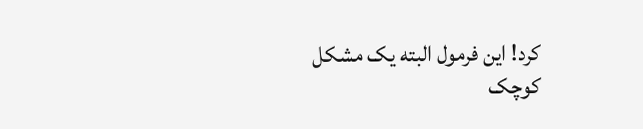کرد! این فرمول البته یک مشکل کوچک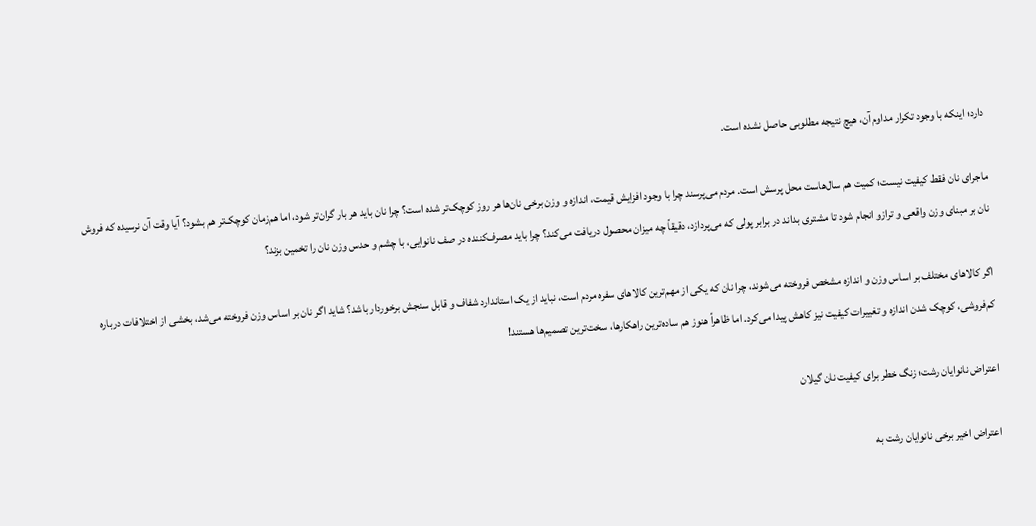دارد؛ اینکه با وجود تکرار مداوم آن، هیچ نتیجه مطلوبی حاصل نشده است.

ماجرای نان فقط کیفیت نیست؛ کمیت هم سال‌هاست محل پرسش است. مردم می‌پرسند چرا با وجود افزایش قیمت، اندازه و وزن برخی نان‌ها هر روز کوچک‌تر شده است؟ چرا نان باید هر بار گران‌تر شود، اما هم‌زمان کوچک‌تر هم بشود؟ آیا وقت آن نرسیده که فروش نان بر مبنای وزن واقعی و ترازو انجام شود تا مشتری بداند در برابر پولی که می‌پردازد، دقیقاً چه میزان محصول دریافت می‌کند؟ چرا باید مصرف‌کننده در صف نانوایی، با چشم و حدس وزن نان را تخمین بزند؟

اگر کالاهای مختلف بر اساس وزن و اندازه مشخص فروخته می‌شوند، چرا نان که یکی از مهم‌ترین کالاهای سفره مردم است، نباید از یک استاندارد شفاف و قابل سنجش برخوردار باشد؟ شاید اگر نان بر اساس وزن فروخته می‌شد، بخشی از اختلافات درباره کم‌فروشی، کوچک شدن اندازه و تغییرات کیفیت نیز کاهش پیدا می‌کرد. اما ظاهراً هنوز هم ساده‌ترین راهکارها، سخت‌ترین تصمیم‌ها هستند!

اعتراض نانوایان رشت؛ زنگ خطر برای کیفیت نان گیلان

اعتراض اخیر برخی نانوایان رشت به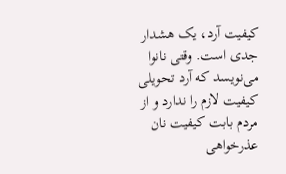کیفیت آرد، یک هشدار جدی است. وقتی نانوا می‌نویسد که آرد تحویلی کیفیت لازم را ندارد و از مردم بابت کیفیت نان عذرخواهی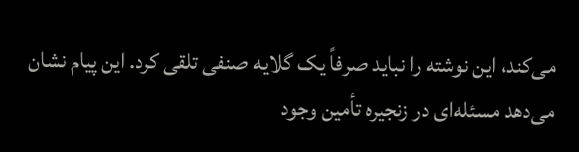می‌کند، این نوشته را نباید صرفاً یک گلایه صنفی تلقی کرد. این پیام نشان می‌دهد مسئله‌ای در زنجیره تأمین وجود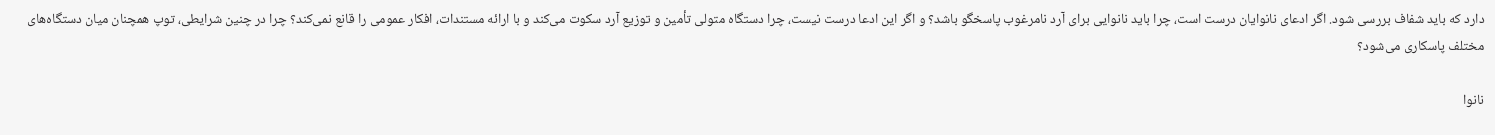دارد که باید شفاف بررسی شود. اگر ادعای نانوایان درست است، چرا باید نانوایی برای آرد نامرغوب پاسخگو باشد؟ و اگر این ادعا درست نیست، چرا دستگاه متولی تأمین و توزیع آرد سکوت می‌کند و با ارائه مستندات، افکار عمومی را قانع نمی‌کند؟ چرا در چنین شرایطی، توپ همچنان میان دستگاه‌های مختلف پاسکاری می‌شود؟

نانوا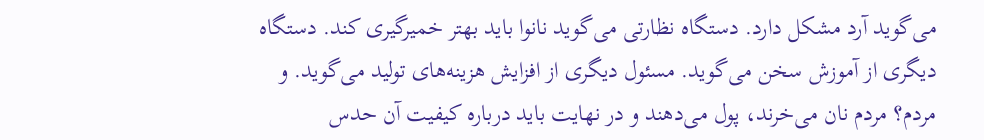می‌گوید آرد مشکل دارد. دستگاه نظارتی می‌گوید نانوا باید بهتر خمیرگیری کند. دستگاه دیگری از آموزش سخن می‌گوید. مسئول دیگری از افزایش هزینه‌های تولید می‌گوید. و مردم؟ مردم نان می‌خرند، پول می‌دهند و در نهایت باید درباره کیفیت آن حدس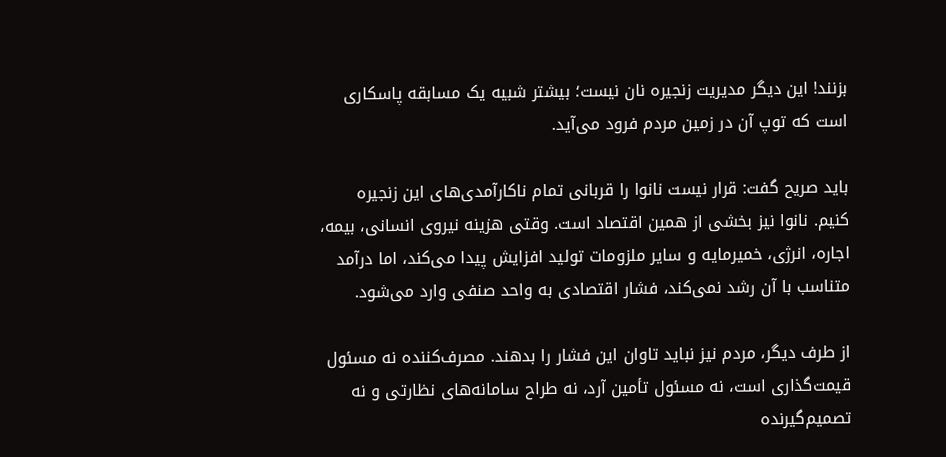بزنند! این دیگر مدیریت زنجیره نان نیست؛ بیشتر شبیه یک مسابقه پاسکاری است که توپ آن در زمین مردم فرود می‌آید.

باید صریح گفت: قرار نیست نانوا را قربانی تمام ناکارآمدی‌های این زنجیره کنیم. نانوا نیز بخشی از همین اقتصاد است. وقتی هزینه نیروی انسانی، بیمه، اجاره، انرژی، خمیرمایه و سایر ملزومات تولید افزایش پیدا می‌کند، اما درآمد متناسب با آن رشد نمی‌کند، فشار اقتصادی به واحد صنفی وارد می‌شود.

از طرف دیگر، مردم نیز نباید تاوان این فشار را بدهند. مصرف‌کننده نه مسئول قیمت‌گذاری است، نه مسئول تأمین آرد، نه طراح سامانه‌های نظارتی و نه تصمیم‌گیرنده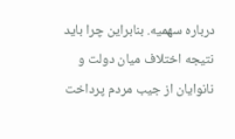درباره سهمیه. بنابراین چرا باید نتیجه اختلاف میان دولت و نانوایان از جیب مردم پرداخت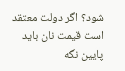شود؟ اگر دولت معتقد است قیمت نان باید پایین نگه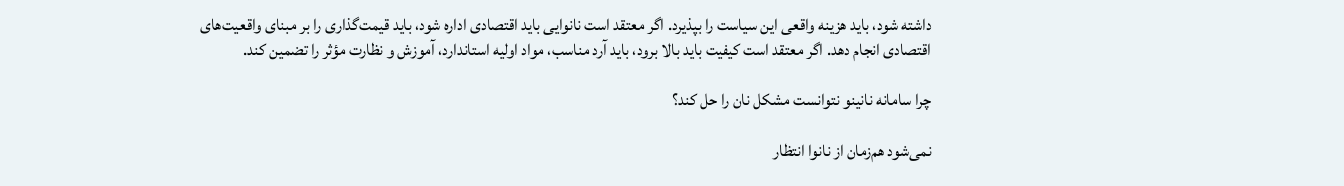داشته شود، باید هزینه واقعی این سیاست را بپذیرد. اگر معتقد است نانوایی باید اقتصادی اداره شود، باید قیمت‌گذاری را بر مبنای واقعیت‌های اقتصادی انجام دهد. اگر معتقد است کیفیت باید بالا برود، باید آرد مناسب، مواد اولیه استاندارد، آموزش و نظارت مؤثر را تضمین کند.

چرا سامانه نانینو نتوانست مشکل نان را حل کند؟

نمی‌شود هم‌زمان از نانوا انتظار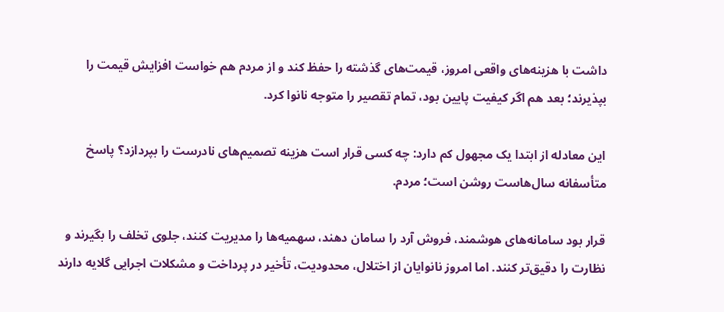داشت با هزینه‌های واقعی امروز، قیمت‌های گذشته را حفظ کند و از مردم هم خواست افزایش قیمت را بپذیرند؛ بعد هم اگر کیفیت پایین بود، تمام تقصیر را متوجه نانوا کرد.

این معادله از ابتدا یک مجهول کم دارد: چه کسی قرار است هزینه تصمیم‌های نادرست را بپردازد؟ پاسخ متأسفانه سال‌هاست روشن است؛ مردم.

قرار بود سامانه‌های هوشمند، فروش آرد را سامان دهند، سهمیه‌ها را مدیریت کنند، جلوی تخلف را بگیرند و نظارت را دقیق‌تر کنند. اما امروز نانوایان از اختلال، محدودیت، تأخیر در پرداخت و مشکلات اجرایی گلایه دارند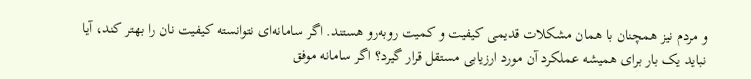و مردم نیز همچنان با همان مشکلات قدیمی کیفیت و کمیت روبه‌رو هستند. اگر سامانه‌ای نتوانسته کیفیت نان را بهتر کند، آیا نباید یک بار برای همیشه عملکرد آن مورد ارزیابی مستقل قرار گیرد؟ اگر سامانه موفق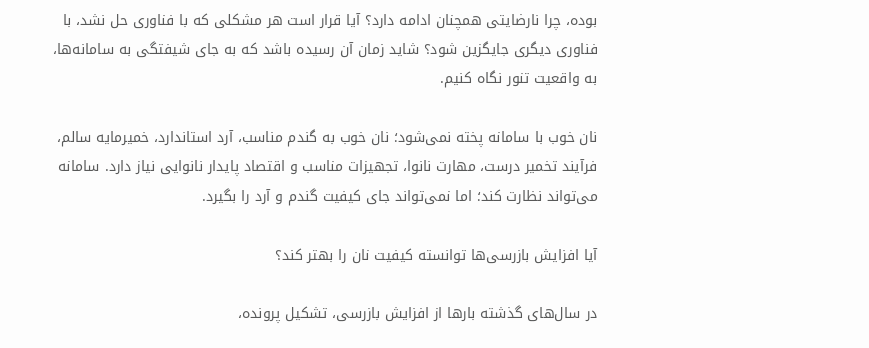بوده، چرا نارضایتی همچنان ادامه دارد؟ آیا قرار است هر مشکلی که با فناوری حل نشد، با فناوری دیگری جایگزین شود؟ شاید زمان آن رسیده باشد که به جای شیفتگی به سامانه‌ها، به واقعیت تنور نگاه کنیم.

نان خوب با سامانه پخته نمی‌شود؛ نان خوب به گندم مناسب، آرد استاندارد، خمیرمایه سالم، فرآیند تخمیر درست، مهارت نانوا، تجهیزات مناسب و اقتصاد پایدار نانوایی نیاز دارد. سامانه می‌تواند نظارت کند؛ اما نمی‌تواند جای کیفیت گندم و آرد را بگیرد.

آیا افزایش بازرسی‌ها توانسته کیفیت نان را بهتر کند؟

در سال‌های گذشته بارها از افزایش بازرسی، تشکیل پرونده،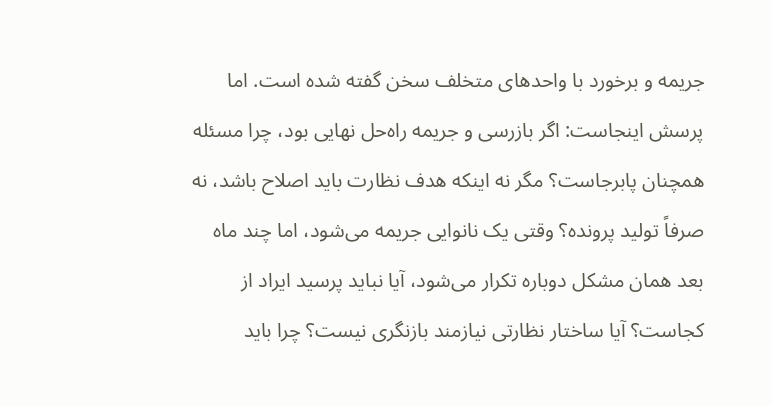جریمه و برخورد با واحدهای متخلف سخن گفته شده است. اما پرسش اینجاست: اگر بازرسی و جریمه راه‌حل نهایی بود، چرا مسئله همچنان پابرجاست؟ مگر نه اینکه هدف نظارت باید اصلاح باشد، نه صرفاً تولید پرونده؟ وقتی یک نانوایی جریمه می‌شود، اما چند ماه بعد همان مشکل دوباره تکرار می‌شود، آیا نباید پرسید ایراد از کجاست؟ آیا ساختار نظارتی نیازمند بازنگری نیست؟ چرا باید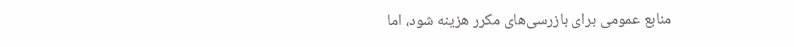منابع عمومی برای بازرسی‌های مکرر هزینه شود، اما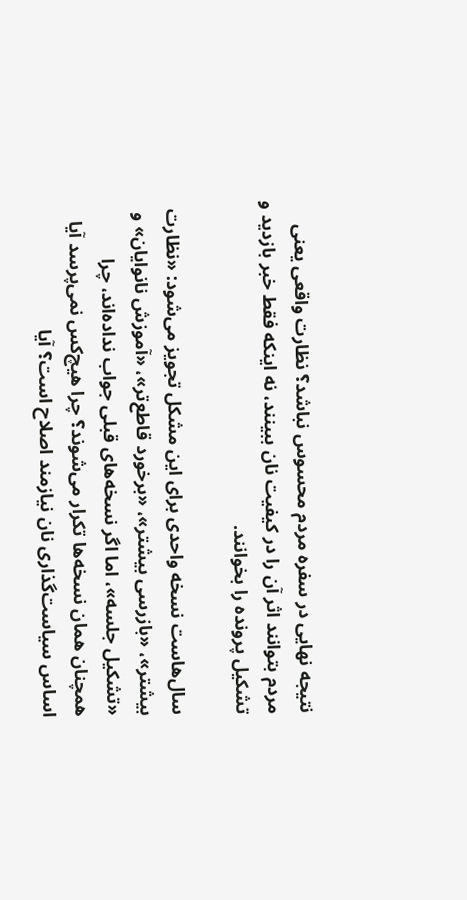نتیجه نهایی در سفره مردم محسوس نباشد؟ نظارت واقعی یعنی مردم بتوانند اثر آن را در کیفیت نان ببینند، نه اینکه فقط خبر بازدید و تشکیل پرونده را بخوانند.

سال‌هاست نسخه واحدی برای این مشکل تجویز می‌شود: «نظارت بیشتر»، «بازرسی بیشتر»، «برخورد قاطع‌تر»، «آموزش نانوایان» و «تشکیل جلسه»، اما اگر نسخه‌های قبلی جواب نداده‌اند، چرا همچنان همان نسخه‌ها تکرار می‌شوند؟ چرا هیچ‌کس نمی‌پرسد آیا اساس سیاست‌گذاری نان نیازمند اصلاح است؟ آیا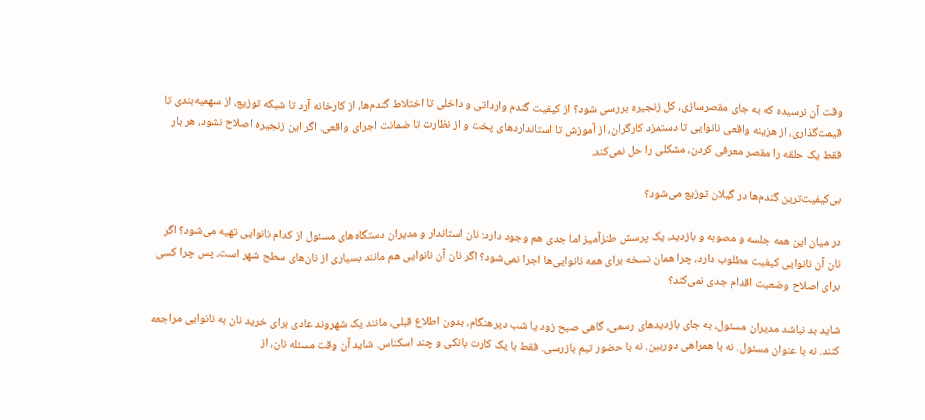وقت آن نرسیده که به جای مقصرسازی، کل زنجیره بررسی شود؟ از کیفیت گندم وارداتی و داخلی تا اختلاط گندم‌ها، از کارخانه آرد تا شبکه توزیع، از سهمیه‌بندی تا قیمت‌گذاری، از هزینه واقعی نانوایی تا دستمزد کارگران، از آموزش تا استانداردهای پخت و از نظارت تا ضمانت اجرای واقعی. اگر این زنجیره اصلاح نشود، هر بار فقط یک حلقه را مقصر معرفی کردن، مشکلی را حل نمی‌کند.

بی‌کیفیت‌ترین گندم‌ها در گیلان توزیع می‌شود؟

در میان این همه جلسه و مصوبه و بازدید، یک پرسش طنزآمیز اما جدی هم وجود دارد: نان استاندار و مدیران دستگاه‌های مسئول از کدام نانوایی تهیه می‌شود؟ اگر نان آن نانوایی کیفیت مطلوب دارد، چرا همان نسخه برای همه نانوایی‌ها اجرا نمی‌شود؟ اگر نان آن نانوایی هم مانند بسیاری از نان‌های سطح شهر است، پس چرا کسی برای اصلاح وضعیت اقدام جدی نمی‌کند؟

شاید بد نباشد مدیران مسئول، به جای بازدیدهای رسمی، گاهی صبح زود یا شب دیرهنگام، بدون اطلاع قبلی، مانند یک شهروند عادی برای خرید نان به نانوایی مراجعه کنند. نه با عنوان مسئول. نه با همراهی دوربین. نه با حضور تیم بازرسی. فقط با یک کارت بانکی و چند اسکناس. شاید آن وقت مسئله نان، از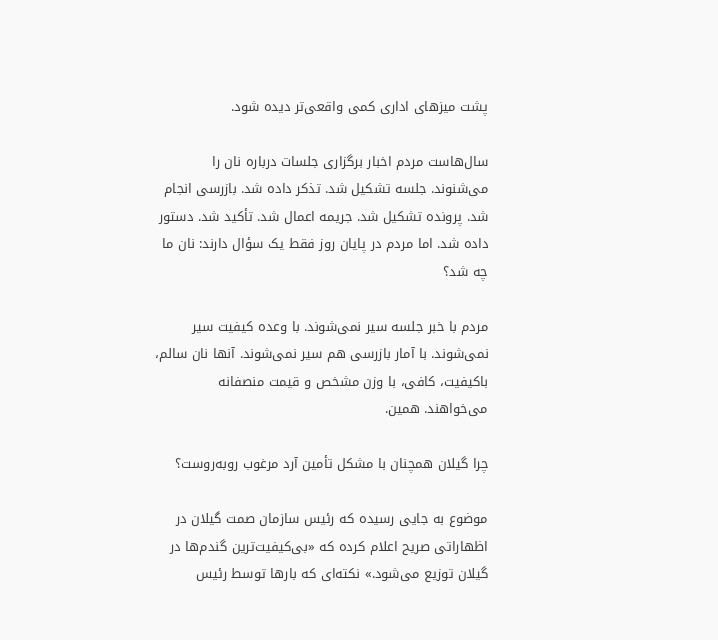پشت میزهای اداری کمی واقعی‌تر دیده شود.

سال‌هاست مردم اخبار برگزاری جلسات درباره نان را می‌شنوند. جلسه تشکیل شد. تذکر داده شد. بازرسی انجام شد. پرونده تشکیل شد. جریمه اعمال شد. تأکید شد. دستور داده شد. اما مردم در پایان روز فقط یک سؤال دارند: نان ما چه شد؟

مردم با خبر جلسه سیر نمی‌شوند. با وعده کیفیت سیر نمی‌شوند. با آمار بازرسی هم سیر نمی‌شوند. آنها نان سالم، باکیفیت، کافی، با وزن مشخص و قیمت منصفانه می‌خواهند. همین.

چرا گیلان همچنان با مشکل تأمین آرد مرغوب روبه‌روست؟

موضوع به جایی رسیده که رئیس سازمان صمت گیلان در اظهاراتی صریح اعلام کرده که «بی‌کیفیت‌ترین گندم‌ها در گیلان توزیع می‌شود.» نکته‌ای که بارها توسط رئیس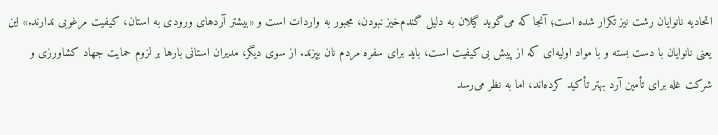اتحادیه نانوایان رشت نیز تکرار شده است؛ آنجا که می‌گوید گیلان به دلیل گندم‌خیز نبودن، مجبور به واردات است و «بیشتر آردهای ورودی به استان، کیفیت مرغوبی ندارند.» این یعنی نانوایان با دست بسته و با مواد اولیه‌ای که از پیش بی‌کیفیت است، باید برای سفره مردم نان بپزند. از سوی دیگر، مدیران استانی بارها بر لزوم حمایت جهاد کشاورزی و شرکت غله برای تأمین آرد بهتر تأکید کرده‌اند، اما به نظر می‌رسد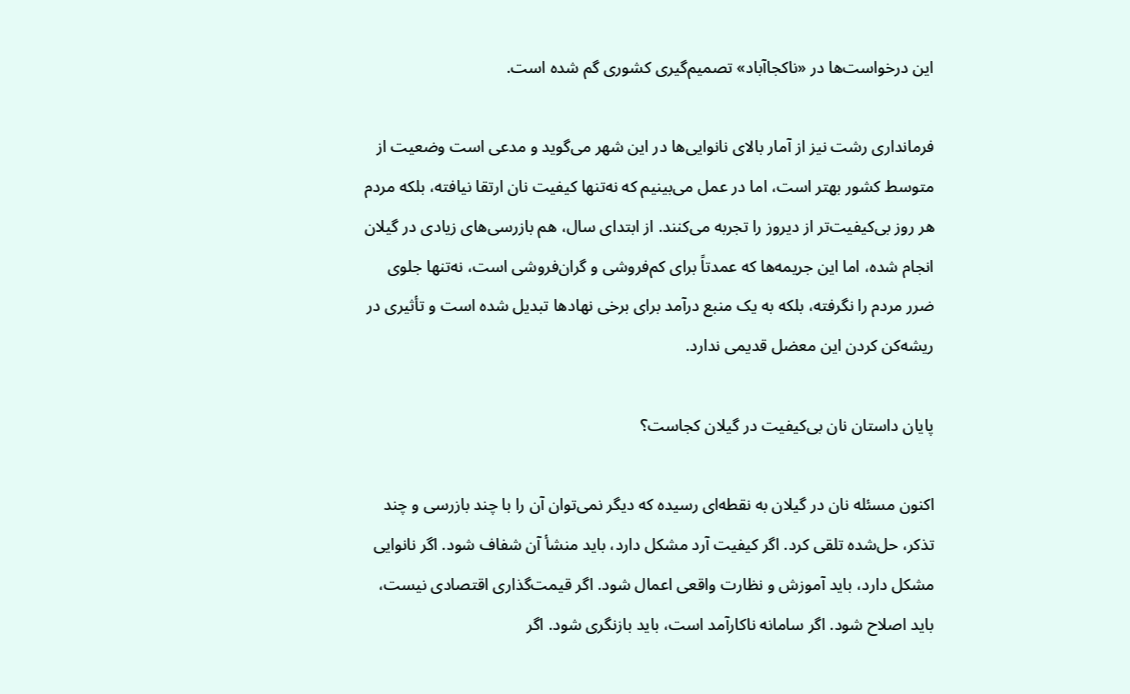این درخواست‌ها در «ناکجاآباد» تصمیم‌گیری کشوری گم شده است.

فرمانداری رشت نیز از آمار بالای نانوایی‌ها در این شهر می‌گوید و مدعی است وضعیت از متوسط کشور بهتر است، اما در عمل می‌بینیم که نه‌تنها کیفیت نان ارتقا نیافته، بلکه مردم هر روز بی‌کیفیت‌تر از دیروز را تجربه می‌کنند. از ابتدای سال، هم بازرسی‌های زیادی در گیلان انجام شده، اما این جریمه‌ها که عمدتاً برای کم‌فروشی و گران‌فروشی است، نه‌تنها جلوی ضرر مردم را نگرفته، بلکه به یک منبع درآمد برای برخی نهادها تبدیل شده است و تأثیری در ریشه‌کن کردن این معضل قدیمی ندارد.

پایان داستان نان بی‌کیفیت در گیلان کجاست؟

اکنون مسئله نان در گیلان به نقطه‌ای رسیده که دیگر نمی‌توان آن را با چند بازرسی و چند تذکر، حل‌شده تلقی کرد. اگر کیفیت آرد مشکل دارد، باید منشأ آن شفاف شود. اگر نانوایی مشکل دارد، باید آموزش و نظارت واقعی اعمال شود. اگر قیمت‌گذاری اقتصادی نیست، باید اصلاح شود. اگر سامانه ناکارآمد است، باید بازنگری شود. اگر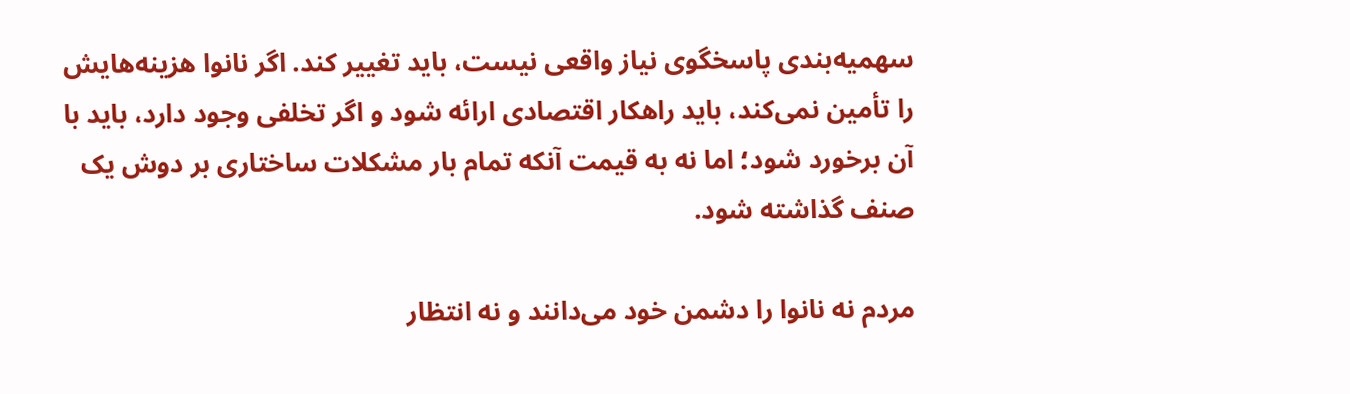سهمیه‌بندی پاسخگوی نیاز واقعی نیست، باید تغییر کند. اگر نانوا هزینه‌هایش را تأمین نمی‌کند، باید راهکار اقتصادی ارائه شود و اگر تخلفی وجود دارد، باید با آن برخورد شود؛ اما نه به قیمت آنکه تمام بار مشکلات ساختاری بر دوش یک صنف گذاشته شود.

مردم نه نانوا را دشمن خود می‌دانند و نه انتظار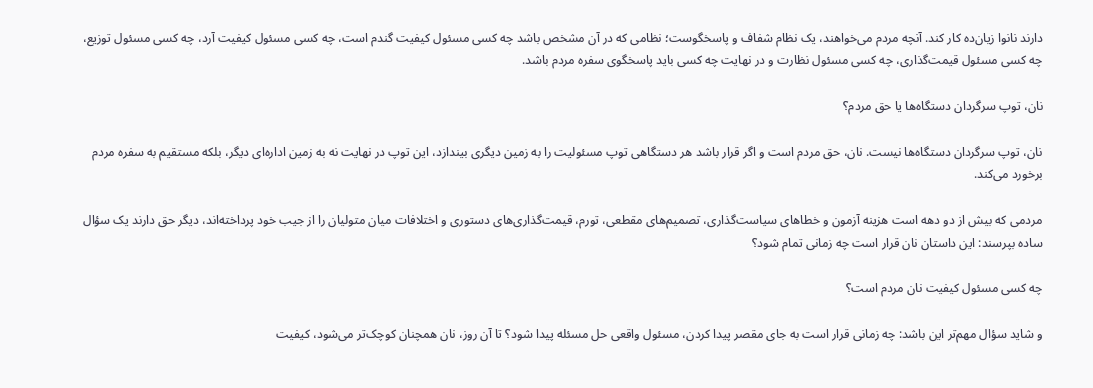دارند نانوا زیان‌ده کار کند. آنچه مردم می‌خواهند، یک نظام شفاف و پاسخگوست؛ نظامی که در آن مشخص باشد چه کسی مسئول کیفیت گندم است، چه کسی مسئول کیفیت آرد، چه کسی مسئول توزیع، چه کسی مسئول قیمت‌گذاری، چه کسی مسئول نظارت و در نهایت چه کسی باید پاسخگوی سفره مردم باشد.

نان، توپ سرگردان دستگاه‌ها یا حق مردم؟

نان، توپ سرگردان دستگاه‌ها نیست. نان، حق مردم است و اگر قرار باشد هر دستگاهی توپ مسئولیت را به زمین دیگری بیندازد، این توپ در نهایت نه به زمین اداره‌ای دیگر، بلکه مستقیم به سفره مردم برخورد می‌کند.

مردمی که بیش از دو دهه است هزینه آزمون و خطاهای سیاست‌گذاری، تصمیم‌های مقطعی، تورم، قیمت‌گذاری‌های دستوری و اختلافات میان متولیان را از جیب خود پرداخته‌اند، دیگر حق دارند یک سؤال ساده بپرسند: این داستان نان قرار است چه زمانی تمام شود؟

چه کسی مسئول کیفیت نان مردم است؟

و شاید سؤال مهم‌تر این باشد: چه زمانی قرار است به جای مقصر پیدا کردن، مسئول واقعی حل مسئله پیدا شود؟ تا آن روز، نان همچنان کوچک‌تر می‌شود، کیفیت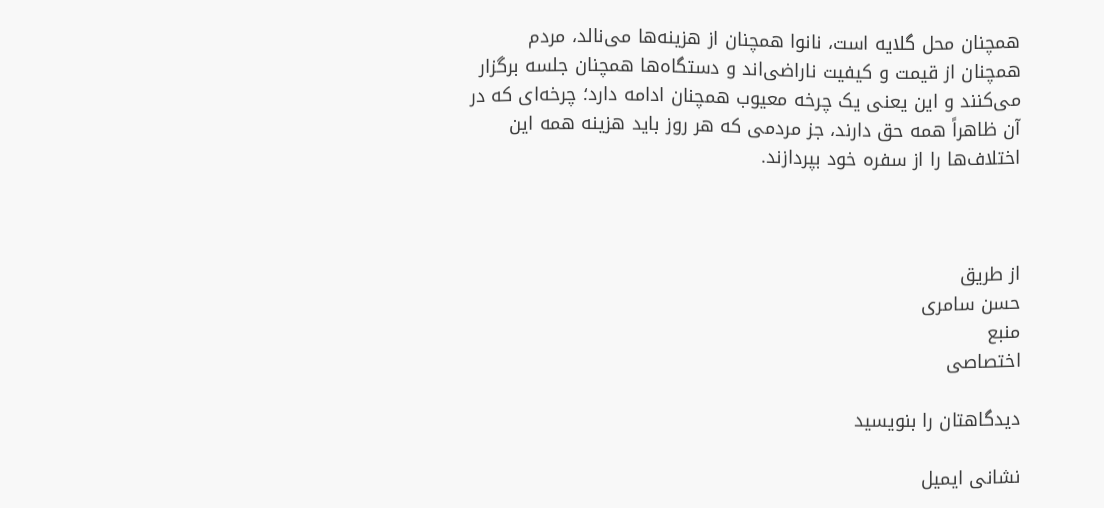همچنان محل گلایه است، نانوا همچنان از هزینه‌ها می‌نالد، مردم همچنان از قیمت و کیفیت ناراضی‌اند و دستگاه‌ها همچنان جلسه برگزار می‌کنند و این یعنی یک چرخه معیوب همچنان ادامه دارد؛ چرخه‌ای که در آن ظاهراً همه حق دارند، جز مردمی که هر روز باید هزینه همه این اختلاف‌ها را از سفره خود بپردازند.



از طريق
حسن سامری
منبع
اختصاصی

دیدگاهتان را بنویسید

نشانی ایمیل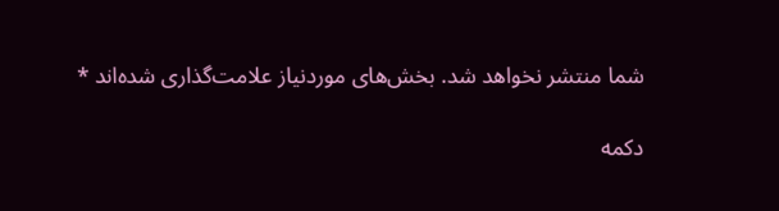شما منتشر نخواهد شد. بخش‌های موردنیاز علامت‌گذاری شده‌اند *

دکمه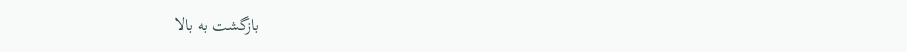بازگشت به بالا